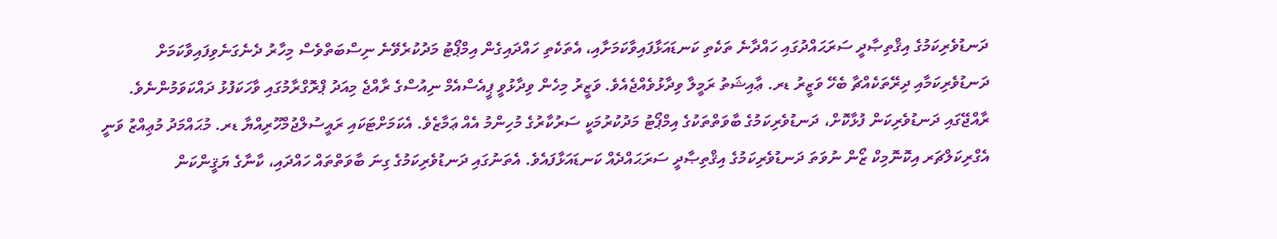ދަނޑުވެރިކަމުގެ އިޤްތިޞާދީ ސަރަޙައްދުގައި ހައްދާނެ ތަކެތި ކަނޑައަޅާފައިވާކަމަށާއި، އެތަކެތި ހައްދައިގެން އިމްޕޯޓު މަދުކުރެވޭނެ ނިސްބަތްވެސް މިހާރު ދެނެގަނެވިފައިވާކަމަށް ދަނޑުވެރިކަމާއި ދިރޭތަކެއްޗާ ބެހޭ ވަޒީރު ޑރ. ޢާއިޝަތު ރަމީލާ ވިދާޅުވެއްޖެއެވެ. ވަޒީރު މިހެން ވިދާޅުވީ ޕީއެސްއެމް ނިއުސްގެ ރާއްޖެ މިއަދު ޕްރޮގްރާމުގައި ވާހަކަފުޅު ދައްކަވަމުންނެވެ.
ރާއްޖޭގައި ދަނޑުވެރިކަން ފުޅާކޮށް، ދަނޑުވެރިކަމުގެ ބާވަތްތަކުގެ އިމްޕޯޓު މަދުކުރުމަކީ ސަރުކާރުގެ މުހިންމު އެއް ޢަމާޒެވެ. އެކަމަށްޓަކައި ރައީސުލްޖުމްހޫރިއްޔާ ޑރ. މުޙައްމަދު މުޢިއްޒު ވަނީ އެގްރިކަލްޗަރ އިކޮނޮމިކް ޒޯން ނުވަތަ ދަނޑުވެރިކަމުގެ އިޤްތިޞާދީ ސަރަޙައްދެއް ކަނޑައަޅާފައެވެ. އެތަނުގައި ދަނޑުވެރިކަމުގެ ގިނަ ބާވަތްތައް ހައްދައި، ކާނާގެ ޔަޤީންކަން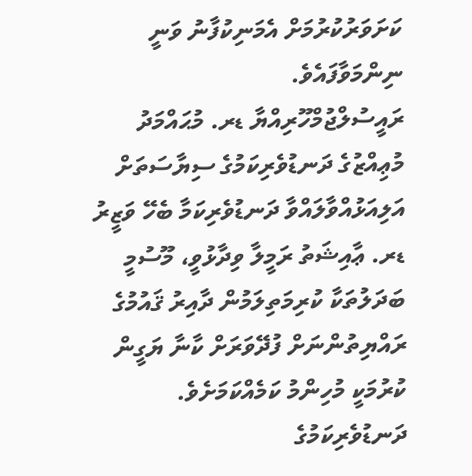ކަށަވަރުކުރުމަށް އެމަނިކުފާނު ވަނީ ނިންމަވާފައެވެ.
ރައީސުލްޖުމްހޫރިއްޔާ ޑރ. މުޙައްމަދު މުޢިއްޒުގެ ދަނޑުވެރިކަމުގެ ސިޔާސަތަށް އަލިއަޅުއްވާލައްވާ ދަނޑުވެރިކަމާ ބެހޭ ވަޒީރު ޑރ. ޢާއިޝަތު ރަމީލާ ވިދާޅުވީ، މޫސުމީ ބަދަލުތަކާ ކުރިމަތިލަމުން ދާއިރު ޤައުމުގެ ރައްޔިތުންނަށް ފުދޭވަރަށް ކާނާ ޔަގީން ކުރުމަކީ މުހިންމު ކަމެއްކަމަށެވެ. ދަނޑުވެރިކަމުގެ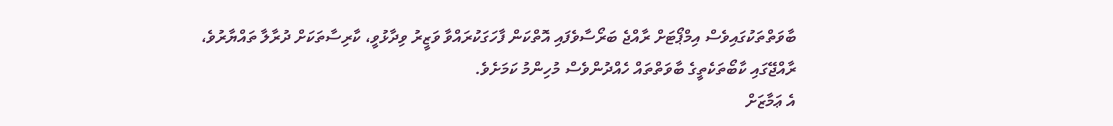ބާވަތްތަކުގައިވެސް އިމްޕޯޓަށް ރާއްޖެ ބަރޯސާވެފައި އޮތްކަން ފާހަގަކުރައްވާ ވަޒީރު ވިދާޅުވީ، ކާރިސާތަކަށް ދުރާލާ ތައްޔާރުވެ، ރާއްޖޭގައި ކާބޯތަކެތީގެ ބާވަތްތައް ހެއްދުންވެސް މުހިންމު ކަމަށެވެ.
އެ ޢަމާޒަށް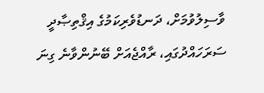ވާސިލުވުމަށް، ދަނޑުވެރިކަމުގެ އިޤްތިޞާދީ ސަރަހައްދުގައި، ރާއްޖެއަށް ބޭނުންވާނެ ގިނަ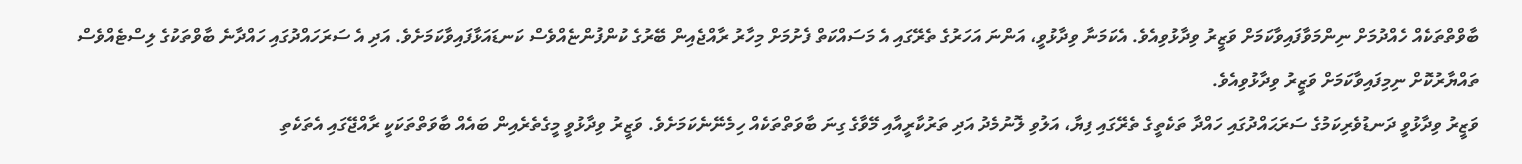ބާވްތްތަކެއް ހެއްދުމަށް ނިންމަވާފައިވާކަމަށް ވަޒީރު ވިދާޅުވިއެވެ. އެކަމަނާ ވިދާޅުވީ، އަންނަ އަހަރުގެ ތެރޭގައި އެ މަސައްކަތް ފެށުމަށް މިހާރު ރާއްޖެއިން ބޭރުގެ ކުންފުންޏެއްވެސް ކަނޑައަޅާފައިވާކަމަށެވެ. އަދި އެ ސަރަހައްދުގައި ހައްދާނެ ބާވްތަކުގެ ލިސްޓެއްވެސް ތައްޔާރުކޮށް ނިމިފައިވާކަމަށް ވަޒީރު ވިދާޅުވިއެވެ.
ވަޒީރު ވިދާޅުވީ ދަނޑުވެރިކަމުގެ ސަރަޙައްދުގައި ހައްދާ ތަކެތީގެ ތެރޭގައި ފިޔާ، އަލުވި ލޮނުމެދު އަދި ތަރުކާރީއާއި މޭވާގެ ގިނަ ބާވަތްތަކެއް ހިމެނޭނެކަމަށެވެ. ވަޒީރު ވިދާޅުވީ މީގެތެރެއިން ބައެއް ބާވަތްތަކަކީ ރާއްޖޭގައި އެތަކެތި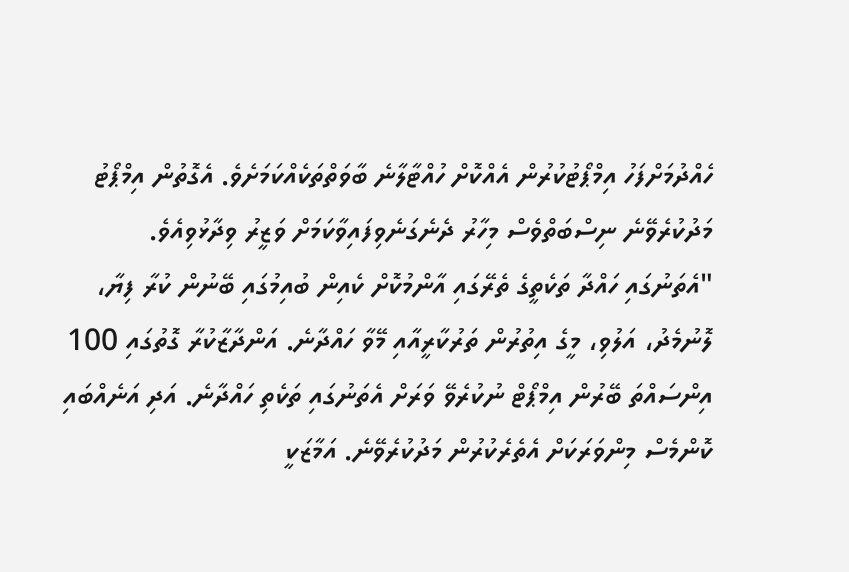ހެއްދުމަށްފަހު އިމްޕޯޓުކުރުން އެއްކޮށް ހުއްޓާލާނެ ބާވަތްތަކެއްކަމަށެވެ. އެގޮތުން އިމްޕޯޓު މަދުކުރެވޭނެ ނިސްބަތްވެސް މިހާރު ދެނެގަނެވިފައިވާކަމަށް ވަޒީރު ވިދާޅުވިއެވެ.
"އެތަނުގައި ހައްދާ ތަކެތީގެ ތެރޭގައި އާންމުކޮށް ކެއިން ބުއިމުގައި ބޭނުން ކުރާ ފިޔާ، ލޮނުމެދު، އަލުވި، މީގެ އިތުރުން ތަރުކާރީއާއި މޭވާ ހައްދާނެ. އަންދާޒާކުރާ ގޮތުގައި 100 އިންސައްތަ ބޭރުން އިމްޕޯޓް ނުކުރެވޭ ވަރަށް އެތަނުގައި ތަކެތި ހައްދާނެ. އަދި އަނެއްބައި ކޮންމެސް މިންވަރަކަށް އެތެރެކުރުން މަދުކުރެވޭނެ. އަމާޒަކީ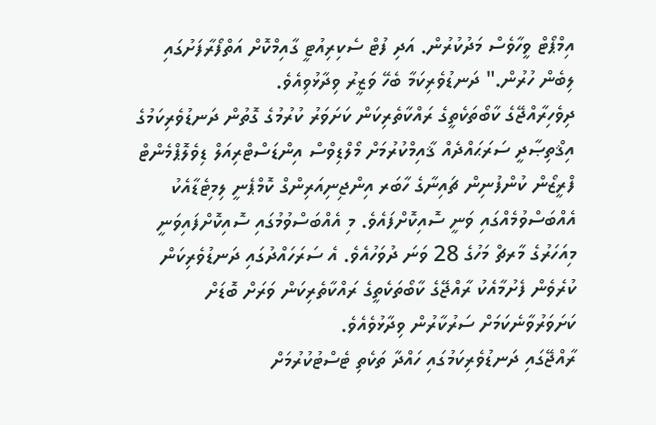އިމްޕޯޓް ވީހާވެސް މަދުކުރުން. އަދި ފުޓް ސެކިރިއުޓީ ގާއިމްކޮށް އަތްފޯރާފަށުގައި ލިބެން ހުރުން." ދަނޑުވެރިކަމާ ބެހޭ ވަޒީރު ވިދާޅުވިއެވެ.
ދިވެހިރާއްޖޭގެ ކާބޯތަކެތީގެ ރައްކާތެރިކަން ކަށަވަރު ކުރުމުގެ ގޮތުން ދަނޑުވެރިކަމުގެ އިޤްތިޞާދީ ސަރަޙައްދެއް ޤާއިމްކުރުމަށް މޯލްޑިވްސް އިންޑަސްޓްރިއަލް ޑިވެލޮޕްމެންޓް ފްރީޒޯން ކުންފުނިން ޗައިނާގެ ހާބަރ އިންޖިނިއަރިންގް ކޮމްޕެނީ ލިމިޓެޑާއެކު އެއްބަސްވުމެއްގައި ވަނީ ސޮއިކޮށްފައެވެ. މި އެއްބަސްވުމުގައި ސޮއިކޮށްފައިވަނީ މިއަހަރުގެ މާރޗް މަހުގެ 28 ވަނަ ދުވަހުއެވެ. އެ ސަރަހައްދުގައި ދަނޑުވެރިކަން ކުރެވެން ފެށުމާއެކު ރާއްޖޭގެ ކާބޯތަކެތީގެ ރައްކާތެރިކަން ވަރަށް ބޮޑަށް ކަށަވަރުވާނެކަމަށް ސަރުކާރުން ވިދާޅުވެއެވެ.
ރާއްޖޭގައި ދަނޑުވެރިކަމުގައި ހައްދާ ތަކެތި ޓެސްޓުކުރުމަށް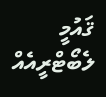ޤައުމީ ލެބޯޓްރީއެއް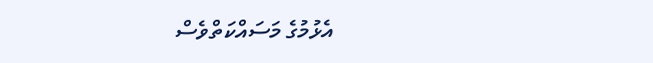އެޅުމުގެ މަސައްކަތްވެސް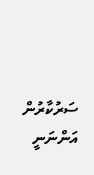ސަރުކާރުން އަންނަނީ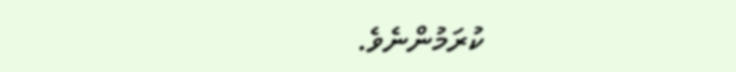ކުރަމުންނެވެ.